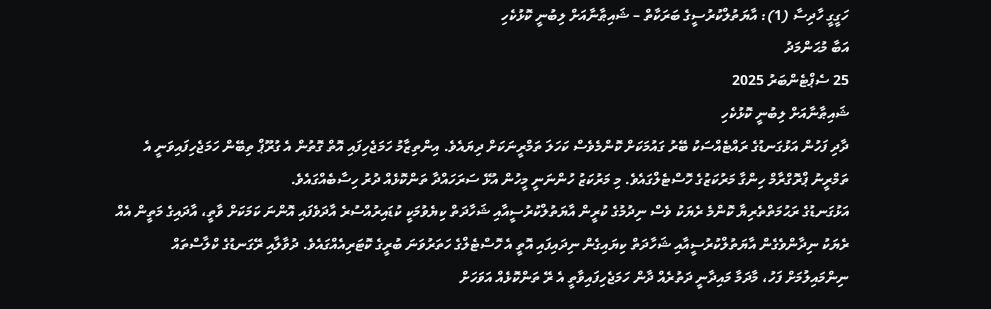ހަގީގީ ހާދިސާ (1): އާޔަތުލްކުރުސީގެ ބަރަކާތް – ޝައިޠާނާއަށް ލިބުނީ ކޮޅުކެހި
އަބާ މުޙަންމަދު
25 ސެޕްޓެންބަރު 2025
ޝައިޠާނާއަށް ލިބުނީ ކޮޅުކެހި
ދާދި ފަހުން އަޅުގަނޑުގެ ރައްޓެއްސަކު ބޭރު ގައުމަކަށް ކޮންމެވެސް ކަހަލަ ތަމްރީނަކަށް ދިޔައެވެ. އިންތިޒާމު ހަމަޖެހިފައި އޮތް ގޮތުން އެ ގުރޫޕް ތިބޭން ހަމަޖެހިފައިވަނީ އެ ތަމްރީނު ޕްރޮގްރާމް ހިންގާ މަރުކަޒުގެ ހޮސްޓެލްގައެވެ. މި މަރުކަޒު ހުންނަނީ މީހުން އުޅޭ ސަރަހައްދާ ތަންކޮޅެއް ދުރު ހިސާބެއްގައެވެ.
އަޅުގަނޑުގެ ރަޙުމަތްތެރިޔާ ކޮންމެ ރެޔަކު ވެސް ނިދުމުގެ ކުރީން އާޔަތުލްކުރުސީއާއި ޝަހާދަތް ކިޔެވުމަކީ ކުޑައިރުއްސުރެ އާދަވެފައި އޮންނަ ކަމަކަށް ވާތީ، އާދައިގެ މަތީން އެއް ރެޔަކު ނިދާންވެގެން އާޔަތުލްކުރުސީއާއި ޝަހާދަތް ކިޔައިގެން ނިދައިފައި އޮތީ އެ ހޮސްޓެލްގެ ހަތަރުވަނަ ބުރީގެ ކޮޓަރިއެއްގައެވެ. ދުވާލާއި ރޭގަނޑުގެ ކްލާސްތައް ނިންމައިލުމަށް ފަހު، މާދަމާ މައިދާނީ ދަތުރެއް ދާން ހަމަޖެހިފައިވާތީ އެ ރޭ ތަންކޮޅެއް އަވަހަށް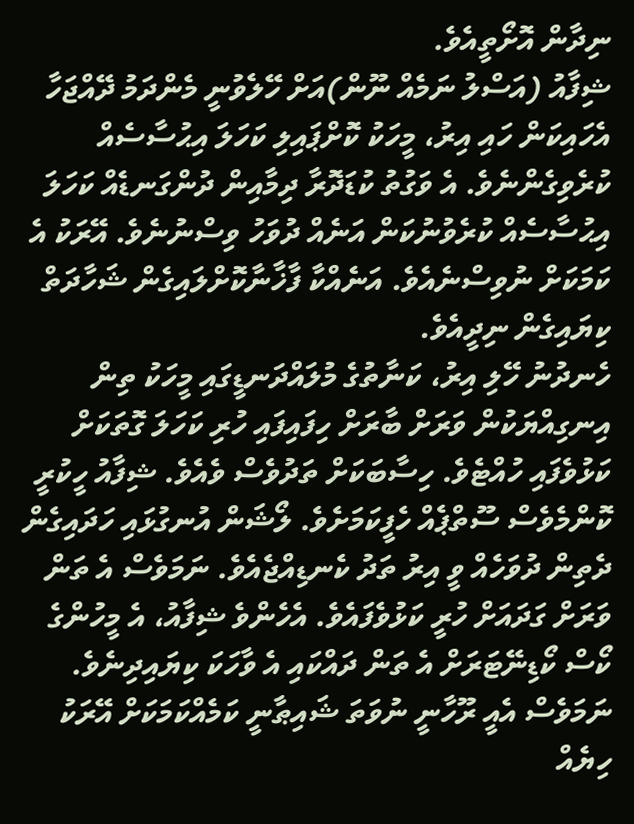ނިދާން އޮށޯތީއެވެ.
ޝިފާއު (އަސްލު ނަމެއް ނޫން)އަށް ހޭލެވުނީ މެންދަމު ދޭއްޖަހާ އެހައިކަން ހައި އިރު، މީހަކު ކޮށްޕައިލި ކަހަލަ އިޙުސާސެއް ކުރެވިގެންނެވެ. އެ ވަގުތު ކުޑަދޮރާ ދިމާއިން ދުންގަނޑެއް ކަހަލަ އިޙުސާސެއް ކުރެވުނުކަން އަނެއް ދުވަހު ވިސްނުނެވެ. އޭރަކު އެ ކަމަކަށް ނުވިސްނެއެވެ. އަނެއްކާ ފާޚާނާކޮށްލައިގެން ޝަހާދަތް ކިޔައިގެން ނިދީއެވެ.
ހެނދުނު ހޭލި އިރު، ކަނާތުގެ މުލައްދަނޑީގައި މީހަކު ތިން އިނގިއްޔަކުން ވަރަށް ބާރަށް ހިފައިފައި ހުރި ކަހަލަ ގޮތަކަށް ކަޅުވެފައި ހުއްޓެވެ. ހިސާބަކަށް ތަދުވެސް ވެއެވެ. ޝިފާއު ހީކުރީ ކޮންމެވެސް ސޫތްޕެއް ހެފީކަމަށެވެ. ލޯޝަން އުނގުޅައި ހަދައިގެން ދެތިން ދުވަހެއް ވީ އިރު ތަދު ކެނޑިއްޖެއެވެ. ނަމަވެސް އެ ތަން ވަރަށް ގަދައަށް ހުރީ ކަޅުވެފައެވެ. އެހެންވެ ޝިފާއު، އެ މީހުންގެ ކޯސް ކޯޑިނޭޓަރަށް އެ ތަން ދައްކައި އެ ވާހަކަ ކިޔައިދިނެވެ. ނަމަވެސް އެއީ ރޫހާނީ ނުވަތަ ޝައިޠާނީ ކަމެއްކަމަކަށް އޭރަކު ހިޔެއް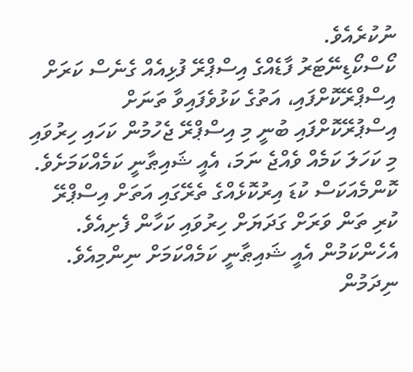ނުކުރެއެވެ.
ކޯސްކޯޑިނޭޓަރު ފާޑެއްގެ އިސްޕްރޭ ފުޅިއެއް ގެނެސް ކަރަށް އިސްޕްރޭކޮށްފައި، އަތުގެ ކަޅުވެފައިވާ ތަނަށް އިސްޕުރޭކޮށްފައި ބުނީ މި އިސްޕްރޭ ޖެހުމުން ކަހައި ހިރުވައި މި ކަހަލަ ކަމެއް ވެއްޖެ ނަމަ، އެއީ ޝައިޠާނީ ކަމެއްކަމަށެވެ.
ކޮންމެއަކަސް ކުޑަ އިރުކޮޅެއްގެ ތެރޭގައި އަތަށް އިސްޕްރޭ ކުރި ތަން ވަރަށް ގަދަޔަށް ހިރުވައި ކަހާން ފެށިއެވެ. އެހެންކަމުން އެއީ ޝައިޠާނީ ކަމެއްކަމަށް ނިންމިއެވެ. ނިދަމުން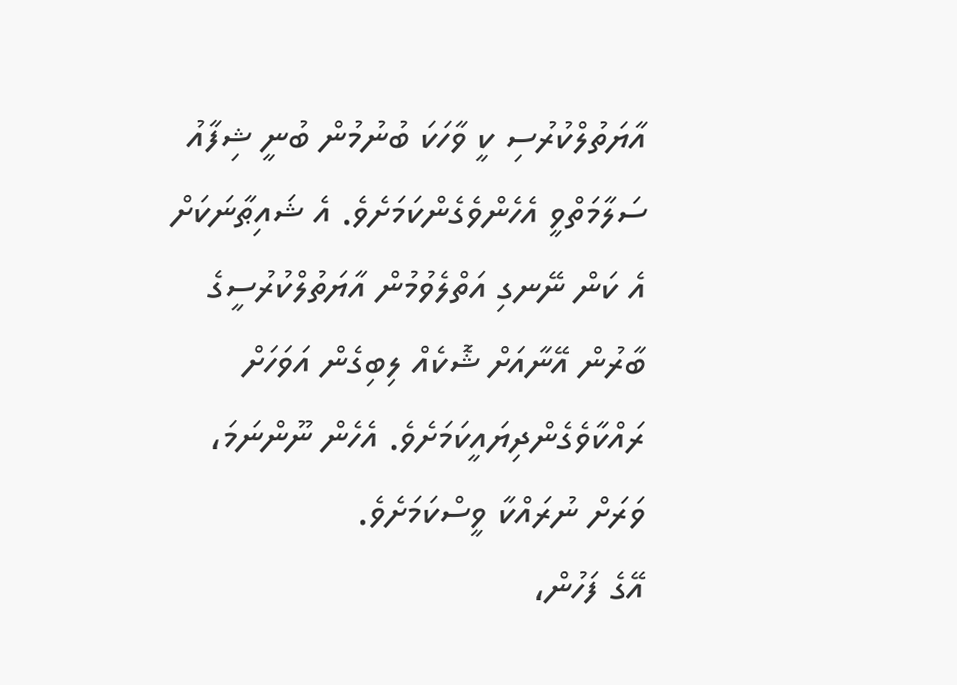އާޔަތުލްކުރުސި ކީ ވާހަކަ ބުނުމުން ބުނީ ޝިފާއު ސަލާމަތްވީ އެހެންވެގެންކަމަށެވެ. އެ ޝައިޠާނަކަށް އެ ކަން ނޭނގި އަތްލެވުމުން އާޔަތުލްކުރުސީގެ ބާރުން އޭނާއަށް ޝޮކެއް ލިބިގެން އަވަހަށް ރައްކާވެގެންދިޔައީކަމަށެވެ. އެހެން ނޫންނަމަ، ވަރަށް ނުރައްކާ ވީސްކަމަށެވެ.
އޭގެ ފަހުން،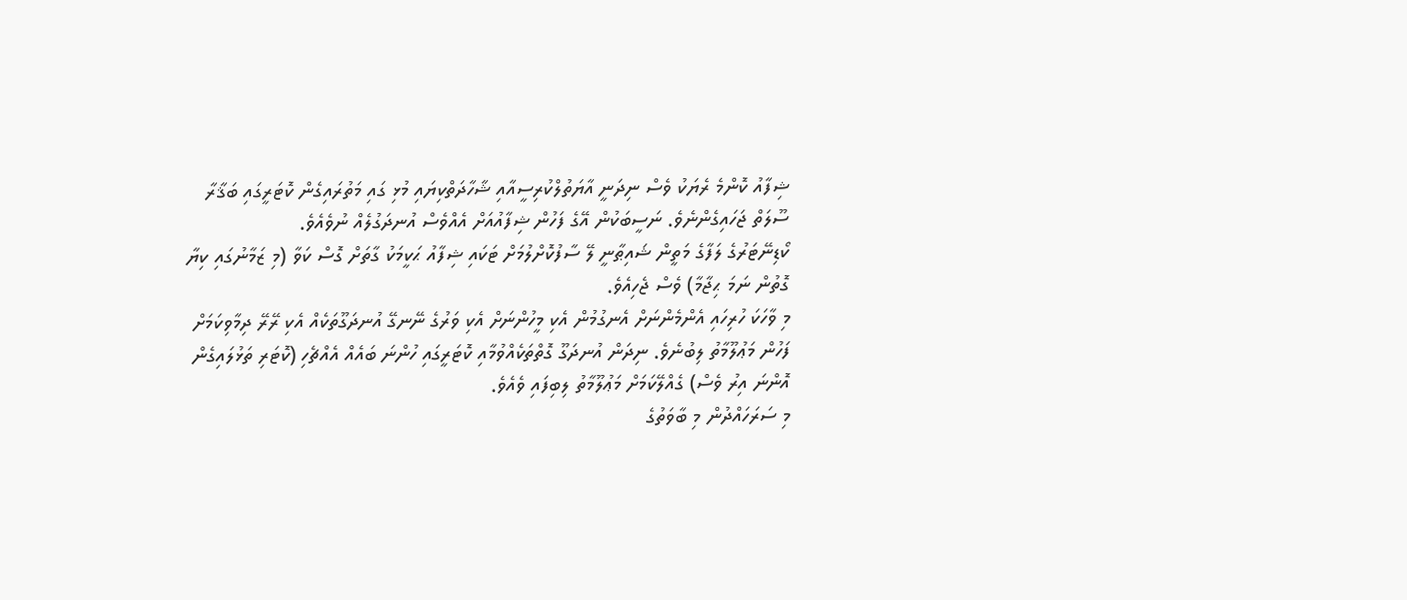ޝިފާއު ކޮންމެ ރެޔަކު ވެސް ނިދަނީ އާޔަތުލްކުރިސީއާއި ޝާހާދަތްކިޔައި މުޅި ގައި މަތުރައިގެން ކޮޓަރީގައި ބަޤާރާ ސޫލަތް ޖަހައިގެންނެވެ. ނަސީބަކުން އޭގެ ފަހުން ޝިފާއުއަށް އެއްވެސް އުނދަގުލެއް ނުވެއެވެ.
ކޯޑިނޭޓަރުގެ ލަފާގެ މަތީން ޝައިޠާނީ ލޭ ސާފުކޮށްލުމަށް ޓަކައި ޝިފާއު ޙަކީމަކު ގާތަށް ގޮސް ކަވާ (މި ޒަމާނުގައި ކިޔާ ގޮތުން ނަމަ ޙިޖާމާ) ވެސް ޖެހިއެވެ.
މި ވާހަކަ ހުރިހައި އެންމެންނަށް އެނގުމުން އެކި މީހުންނަށް އެކި ވަރުގެ ނޭނގޭ އުނދަގޫތަކެއް އެކި ރޭރޭ ދިމާވިކަމަށް ފަހުން މަޢުލޫމާތު ލިބުނެވެ. ނިދަން އުނދަގޫ ގޮތްތަކެއްވުމާއި ކޮޓަރީގައި ހުންނަ ބައެއް އެއްޗެހި (ކޮޓަރި ތަޅުލައިގެން އޮންނަ އިރު ވެސް) ގެއްލޭކަމަށް މަޢުލޫމާތު ލިބިފައި ވެއެވެ.
މި ސަރަހައްދުން މި ބާވަތުގެ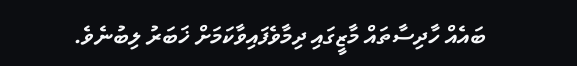ބައެއް ހާދިސާތައް މާޒީގައި ދިމާވެފައިވާކަމަށް ޚަބަރު ލިބުނެވެ.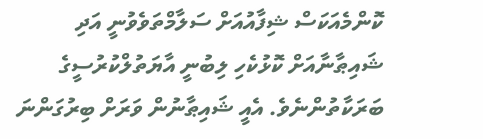ކޮންމެއަކަސް ޝިފާއުއަށް ސަލާމްތަވެވުނީ އަދި ޝައިޠާނާއަށް ކޮޅުކެހި ލިބުނީ އާޔަތުލްކުރުސީގެ ބަރަކާތުންނެވެ. އެއީ ޝައިޠާނުން ވަރަށް ބިރުގަންނަ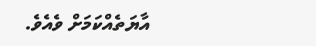އާޔަތެއްކަމަށް ވެއެވެ.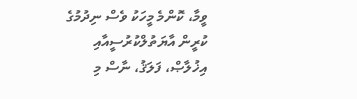ވީމާ، ކޮންމެ މީހަކު ވެސް ނިދުމުގެ ކުރީން އާޔަތުލްކުރުސީއާއި އިޚުލާޞް، ފަލަޤު، ނާސް މި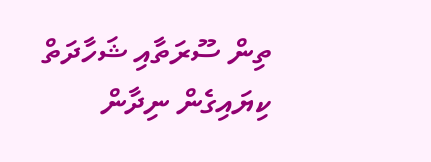ތިން ސޫރަތާއި ޝަހާދަތް ކިޔައިގެން ނިދާން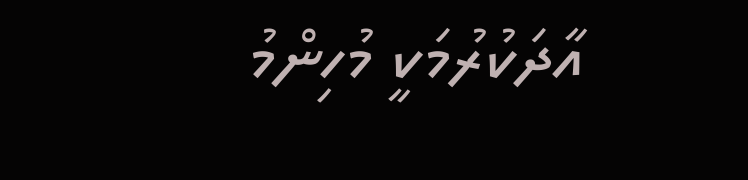އާދަކުރުމަކީ މުހިންމު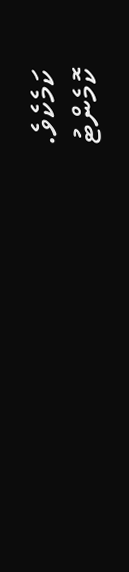ކަމެކެވެ.
ކޮމެންޓު